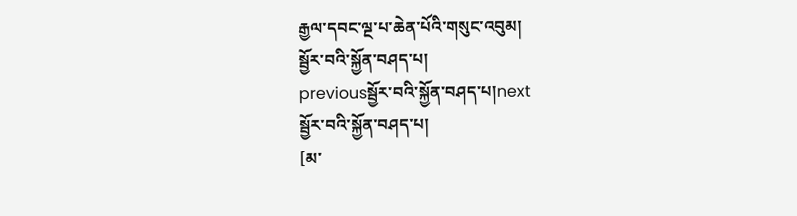རྒྱལ་དབང་ལྔ་པ་ཆེན་པོའི་གསུང་འབུམ།
སྦྱོར་བའི་སྐྱོན་བཤད་པ།
previousསྦྱོར་བའི་སྐྱོན་བཤད་པ།next
སྦྱོར་བའི་སྐྱོན་བཤད་པ།
[མ་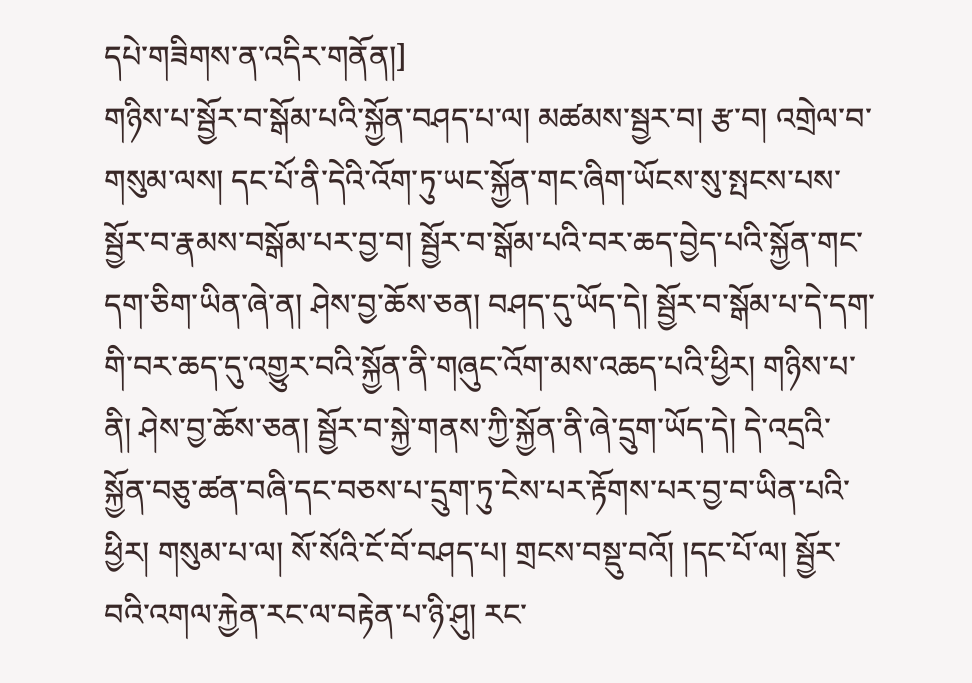དཔེ་གཟིགས་ན་འདིར་གནོན།]
གཉིས་པ་སྦྱོར་བ་སྒོམ་པའི་སྐྱོན་བཤད་པ་ལ། མཚམས་སྦྱར་བ། རྩ་བ། འགྲེལ་བ་གསུམ་ལས། དང་པོ་ནི་དེའི་འོག་ཏུ་ཡང་སྐྱོན་གང་ཞིག་ཡོངས་སུ་སྤངས་པས་སྦྱོར་བ་རྣམས་བསྒོམ་པར་བྱ་བ། སྦྱོར་བ་སྒོམ་པའི་བར་ཆད་བྱེད་པའི་སྐྱོན་གང་དག་ཅིག་ཡིན་ཞེ་ན། ཤེས་བྱ་ཆོས་ཅན། བཤད་དུ་ཡོད་དེ། སྦྱོར་བ་སྒོམ་པ་དེ་དག་གི་བར་ཆད་དུ་འགྱུར་བའི་སྐྱོན་ནི་གཞུང་འོག་མས་འཆད་པའི་ཕྱིར། གཉིས་པ་ནི། ཤེས་བྱ་ཆོས་ཅན། སྦྱོར་བ་སྐྱེ་གནས་ཀྱི་སྐྱོན་ནི་ཞེ་དྲུག་ཡོད་དེ། དེ་འདྲའི་སྐྱོན་བཅུ་ཚན་བཞི་དང་བཅས་པ་དྲུག་ཏུ་ངེས་པར་རྟོགས་པར་བྱ་བ་ཡིན་པའི་ཕྱིར། གསུམ་པ་ལ། སོ་སོའི་ངོ་བོ་བཤད་པ། གྲངས་བསྡུ་བའོ། །དང་པོ་ལ། སྦྱོར་བའི་འགལ་རྐྱེན་རང་ལ་བརྟེན་པ་ཉི་ཤུ། རང་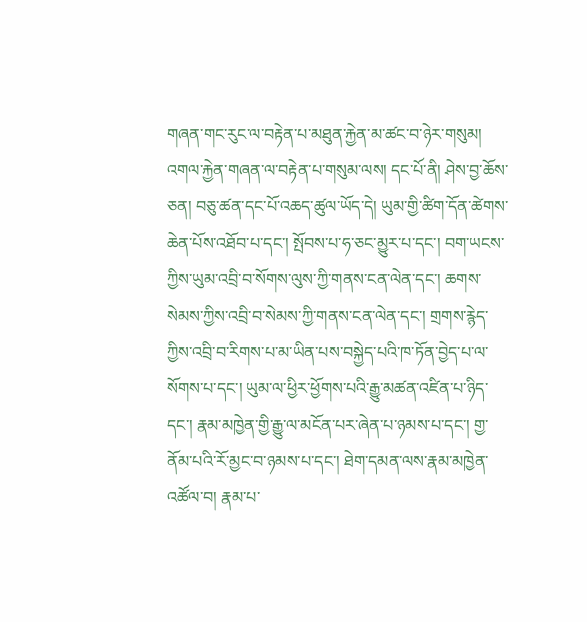གཞན་གང་རུང་ལ་བརྟེན་པ་མཐུན་རྐྱེན་མ་ཚང་བ་ཉེར་གསུམ། འགལ་རྐྱེན་གཞན་ལ་བརྟེན་པ་གསུམ་ལས། དང་པོ་ནི། ཤེས་བྱ་ཆོས་ཅན། བཅུ་ཚན་དང་པོ་འཆད་ཚུལ་ཡོད་དེ། ཡུམ་གྱི་ཚིག་དོན་ཚེགས་ཆེན་པོས་འཐོབ་པ་དང་། སྤོབས་པ་ཧ་ཅང་མྱུར་པ་དང་། བག་ཡངས་ཀྱིས་ཡུམ་འབྲི་བ་སོགས་ལུས་ཀྱི་གནས་ངན་ལེན་དང་། ཆགས་སེམས་ཀྱིས་འབྲི་བ་སེམས་ཀྱི་གནས་ངན་ལེན་དང་། གྲགས་རྙེད་ཀྱིས་འབྲི་བ་རིགས་པ་མ་ཡིན་པས་བསྐྱེད་པའི་ཁ་ཏོན་བྱེད་པ་ལ་སོགས་པ་དང་། ཡུམ་ལ་ཕྱིར་ཕྱོགས་པའི་རྒྱུ་མཚན་འཛིན་པ་ཉིད་དང་། རྣམ་མཁྱེན་གྱི་རྒྱུ་ལ་མངོན་པར་ཞེན་པ་ཉམས་པ་དང་། གྱ་ནོམ་པའི་རོ་མྱང་བ་ཉམས་པ་དང་། ཐེག་དམན་ལས་རྣམ་མཁྱེན་འཚོལ་བ། རྣམ་པ་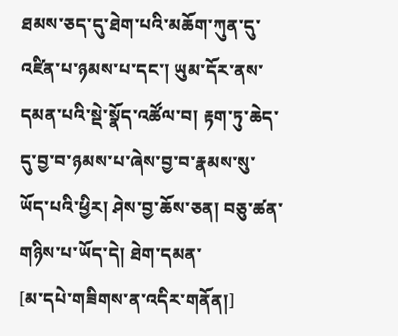ཐམས་ཅད་དུ་ཐེག་པའི་མཆོག་ཀུན་དུ་འཛིན་པ་ཉམས་པ་དང་། ཡུམ་དོར་ནས་དམན་པའི་སྡེ་སྣོད་འཚོལ་བ། རྟག་ཏུ་ཆེད་དུ་བྱ་བ་ཉམས་པ་ཞེས་བྱ་བ་རྣམས་སུ་ཡོད་པའི་ཕྱིར། ཤེས་བྱ་ཆོས་ཅན། བཅུ་ཚན་གཉིས་པ་ཡོད་དེ། ཐེག་དམན་
[མ་དཔེ་གཟིགས་ན་འདིར་གནོན།]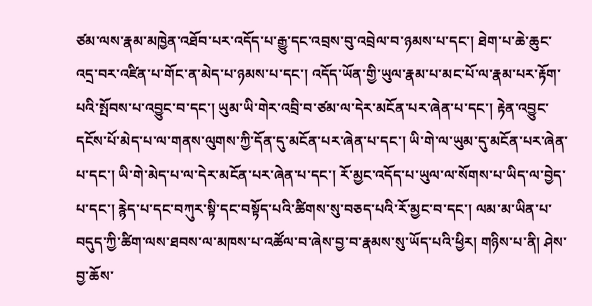ཙམ་ལས་རྣམ་མཁྱེན་འཐོབ་པར་འདོད་པ་རྒྱུ་དང་འབྲས་བུ་འབྲེལ་བ་ཉམས་པ་དང་། ཐེག་པ་ཆེ་ཆུང་འདྲ་བར་འཛིན་པ་གོང་ན་མེད་པ་ཉམས་པ་དང་། འདོད་ཡོན་གྱི་ཡུལ་རྣམ་པ་མང་པོ་ལ་རྣམ་པར་རྟོག་པའི་སྤོབས་པ་འབྱུང་བ་དང་། ཡུམ་ཡི་གེར་འབྲི་བ་ཙམ་ལ་དེར་མངོན་པར་ཞེན་པ་དང་། རྟེན་འབྱུང་དངོས་པོ་མེད་པ་ལ་གནས་ལུགས་ཀྱི་དོན་དུ་མངོན་པར་ཞེན་པ་དང་། ཡི་གེ་ལ་ཡུམ་དུ་མངོན་པར་ཞེན་པ་དང་། ཡི་གེ་མེད་པ་ལ་དེར་མངོན་པར་ཞེན་པ་དང་། རོ་མྱང་འདོད་པ་ཡུལ་ལ་སོགས་པ་ཡིད་ལ་བྱེད་པ་དང་། རྙེད་པ་དང་བཀུར་སྟི་དང་བསྟོད་པའི་ཚིགས་སུ་བཅད་པའི་རོ་མྱང་བ་དང་། ལམ་མ་ཡིན་པ་བདུད་ཀྱི་ཚིག་ལས་ཐབས་ལ་མཁས་པ་འཚོལ་བ་ཞེས་བྱ་བ་རྣམས་སུ་ཡོད་པའི་ཕྱིར། གཉིས་པ་ནི། ཤེས་བྱ་ཆོས་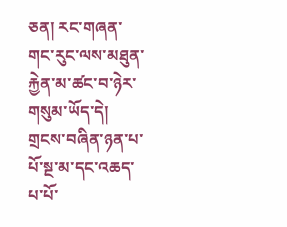ཅན། རང་གཞན་གང་རུང་ལས་མཐུན་རྐྱེན་མ་ཚང་བ་ཉེར་གསུམ་ཡོད་དེ། གྲངས་བཞིན་ཉན་པ་པོ་སྔ་མ་དང་འཆད་པ་པོ་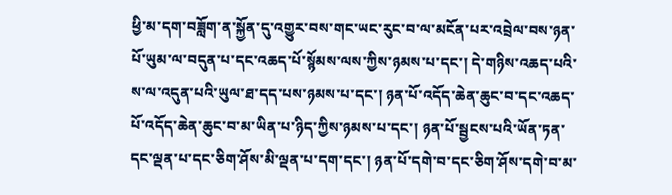ཕྱི་མ་དག་བཟློག་ན་སྐྱོན་དུ་འགྱུར་བས་གང་ཡང་རུང་བ་ལ་མངོན་པར་འབྲེལ་བས་ཉན་པོ་ཡུམ་ལ་བདུན་པ་དང་འཆད་པོ་སྙོམས་ལས་ཀྱིས་ཉམས་པ་དང་། དེ་གཉིས་འཆད་པའི་ས་ལ་འདུན་པའི་ཡུལ་ཐ་དད་པས་ཉམས་པ་དང་། ཉན་པོ་འདོད་ཆེན་ཆུང་བ་དང་འཆད་པོ་འདོད་ཆེན་ཆུང་བ་མ་ཡིན་པ་ཉིད་ཀྱིས་ཉམས་པ་དང་། ཉན་པོ་སྦྱངས་པའི་ཡོན་ཏན་དང་ལྡན་པ་དང་ཅིག་ཤོས་མི་ལྡན་པ་དག་དང་། ཉན་པོ་དགེ་བ་དང་ཅིག་ཤོས་དགེ་བ་མ་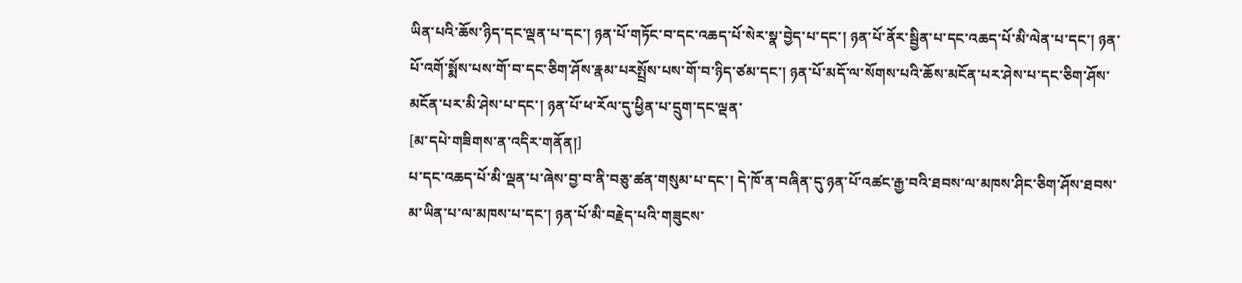ཡིན་པའི་ཆོས་ཉིད་དང་ལྡན་པ་དང་། ཉན་པོ་གཏོང་བ་དང་འཆད་པོ་སེར་སྣ་བྱེད་པ་དང་། ཉན་པོ་ནོར་སྦྱིན་པ་དང་འཆད་པོ་མི་ལེན་པ་དང་། ཉན་པོ་འགོ་སྨོས་པས་གོ་བ་དང་ཅིག་ཤོས་རྣམ་པརསྤྲོས་པས་གོ་བ་ཉིད་ཙམ་དང་། ཉན་པོ་མདོ་ལ་སོགས་པའི་ཆོས་མངོན་པར་ཤེས་པ་དང་ཅིག་ཤོས་མངོན་པར་མི་ཤེས་པ་དང་། ཉན་པོ་ཕ་རོལ་དུ་ཕྱིན་པ་དྲུག་དང་ལྡན་
[མ་དཔེ་གཟིགས་ན་འདིར་གནོན།]
པ་དང་འཆད་པོ་མི་ལྡན་པ་ཞེས་བྱ་བ་ནི་བཅུ་ཚན་གསུམ་པ་དང་། དེ་ཁོ་ན་བཞིན་དུ་ཉན་པོ་འཚང་རྒྱ་བའི་ཐབས་ལ་མཁས་ཤིང་ཅིག་ཤོས་ཐབས་མ་ཡིན་པ་ལ་མཁས་པ་དང་། ཉན་པོ་མི་བརྗེད་པའི་གཟུངས་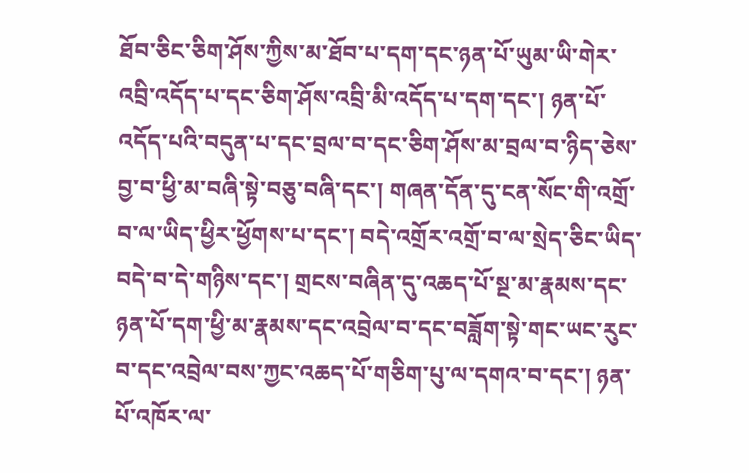ཐོབ་ཅིང་ཅིག་ཤོས་ཀྱིས་མ་ཐོབ་པ་དག་དང་ཉན་པོ་ཡུམ་ཡི་གེར་འབྲི་འདོད་པ་དང་ཅིག་ཤོས་འབྲི་མི་འདོད་པ་དག་དང་། ཉན་པོ་འདོད་པའི་བདུན་པ་དང་བྲལ་བ་དང་ཅིག་ཤོས་མ་བྲལ་བ་ཉིད་ཅེས་བྱ་བ་ཕྱི་མ་བཞི་སྟེ་བཅུ་བཞི་དང་། གཞན་དོན་དུ་ངན་སོང་གི་འགྲོ་བ་ལ་ཡིད་ཕྱིར་ཕྱོགས་པ་དང་། བདེ་འགྲོར་འགྲོ་བ་ལ་སྲེད་ཅིང་ཡིད་བདེ་བ་དེ་གཉིས་དང་། གྲངས་བཞིན་དུ་འཆད་པོ་སྔ་མ་རྣམས་དང་ཉན་པོ་དག་ཕྱི་མ་རྣམས་དང་འབྲེལ་བ་དང་བཟློག་སྟེ་གང་ཡང་རུང་བ་དང་འབྲེལ་བས་ཀྱང་འཆད་པོ་གཅིག་པུ་ལ་དགའ་བ་དང་། ཉན་པོ་འཁོར་ལ་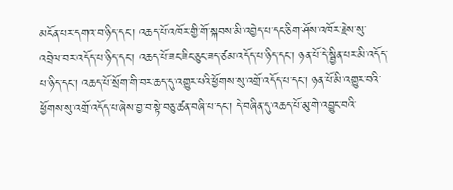མངོན་པར་དགའ་བ་ཉིད་དང་། འཆད་པོ་འཁོར་གྱི་གོ་སྐབས་མི་འབྱེད་པ་དང་ཅིག་ཤོས་འཁོར་རྗེས་སུ་འབྲེལ་བར་འདོད་པ་ཉིད་དང་། འཆད་པོ་ཟང་ཟིང་ཅུང་ཟད་ཙམ་འདོད་པ་ཉིད་དང་། ཉན་པོ་དེ་སྦྱིན་པར་མི་འདོད་པ་ཉིད་དང་། འཆད་པོ་སྲོག་གི་བར་ཆད་དུ་འགྱུར་པའི་ཕྱོགས་སུ་འགྲོ་འདོད་པ་དང་། ཉན་པོ་མི་འགྱུར་བའི་ཕྱོགས་སུ་འགྲོ་འདོད་པ་ཞེས་བྱ་བ་སྟེ་བཅུ་ཚན་བཞི་པ་དང་། དེ་བཞིན་དུ་འཆད་པོ་མུ་གེ་འབྱུང་བའི་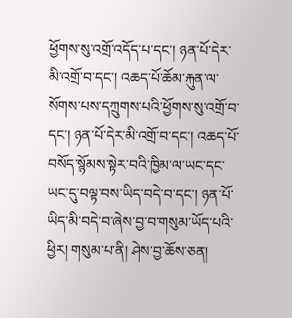ཕྱོགས་སུ་འགྲོ་འདོད་པ་དང་། ཉན་པོ་དེར་མི་འགྲོ་བ་དང་། འཆད་པོ་ཆོམ་རྐུན་ལ་སོགས་པས་དཀྲུགས་པའི་ཕྱོགས་སུ་འགྲོ་བ་དང་། ཉན་པོ་དེར་མི་འགྲོ་བ་དང་། འཆད་པོ་བསོད་སྙོམས་སྟེར་བའི་ཁྱིམ་ལ་ཡང་དང་ཡང་དུ་བལྟ་བས་ཡིད་བདེ་བ་དང་། ཉན་པོ་ཡིད་མི་བདེ་བ་ཞེས་བྱ་བ་གསུམ་ཡོད་པའི་ཕྱིར། གསུམ་པ་ནི། ཤེས་བྱ་ཆོས་ཅན།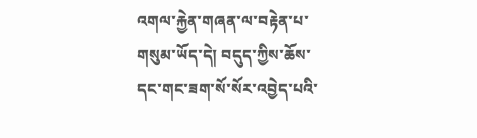འགལ་རྐྱེན་གཞན་ལ་བརྟེན་པ་གསུམ་ཡོད་དེ། བདུད་ཀྱིས་ཆོས་དང་གང་ཟག་སོ་སོར་འབྱེད་པའི་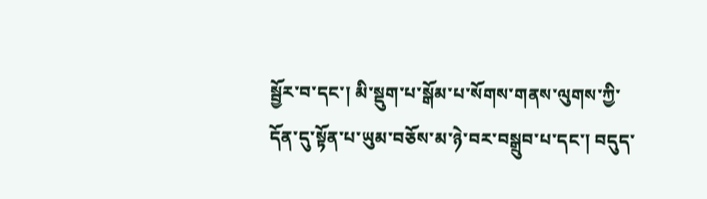སྦྱོར་བ་དང་། མི་སྡུག་པ་སྒོམ་པ་སོགས་གནས་ལུགས་ཀྱི་
དོན་དུ་སྟོན་པ་ཡུམ་བཅོས་མ་ཉེ་བར་བསྒྲུབ་པ་དང་། བདུད་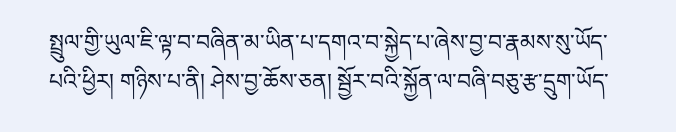སྤྲུལ་གྱི་ཡུལ་ཇི་ལྟ་བ་བཞིན་མ་ཡིན་པ་དགའ་བ་སྐྱེད་པ་ཞེས་བྱ་བ་རྣམས་སུ་ཡོད་པའི་ཕྱིར། གཉིས་པ་ནི། ཤེས་བྱ་ཆོས་ཅན། སྦྱོར་བའི་སྐྱོན་ལ་བཞི་བཅུ་རྩ་དྲུག་ཡོད་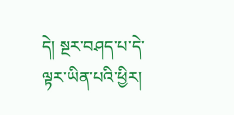དེ། སྔར་བཤད་པ་དེ་ལྟར་ཡིན་པའི་ཕྱིར།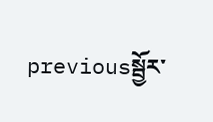previousསྦྱོར་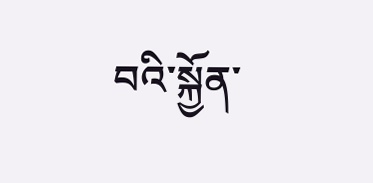བའི་སྐྱོན་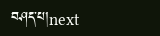བཤད་པ།next